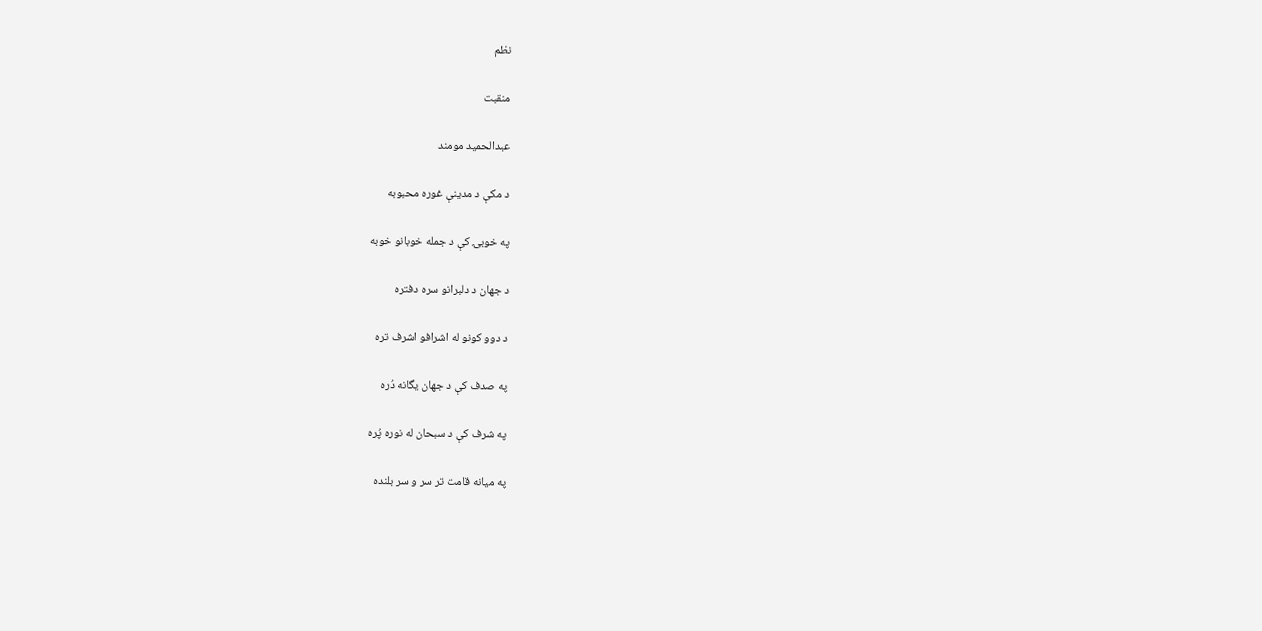نظم

منقبت

عبدالحمید مومند

د مکې د مدينې غوره محبوبه

په خوبۍ کې د جمله خوبانو خوبه

د جهان د دلبرانو سره دفتره

د دوو کونو له اشرافو اشرف تره

په صدف کې د جهان يگانه دُره

په شرف کې د سبحان له نوره پُره

په ميانه قامت تر سر و سر بلنده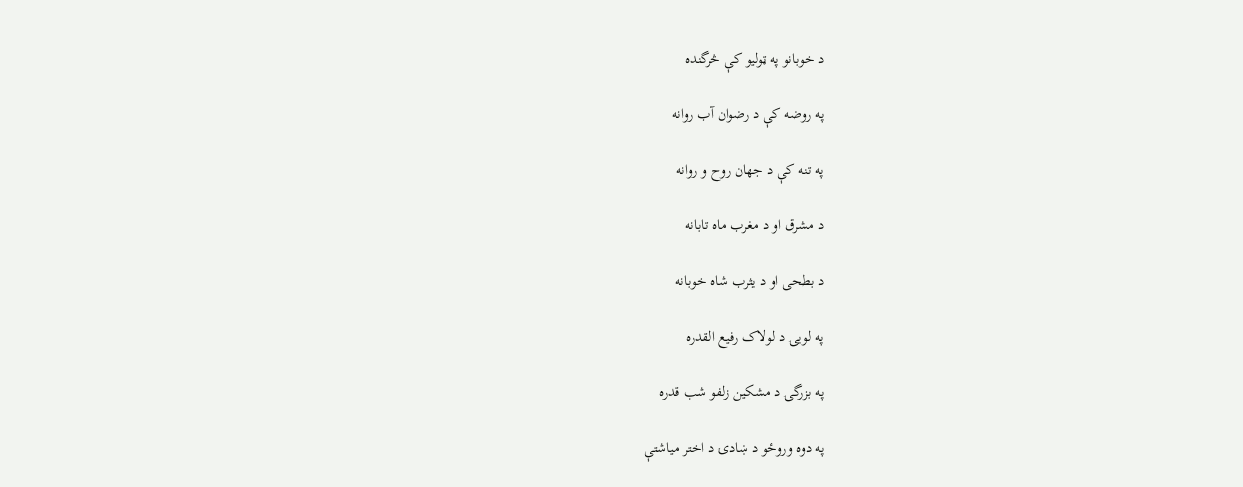د خوبانو په ټوليو کې څرگنده

په روضه کې د رضوان آب روانه

په تنه کې د جهان روح و روانه

د مشرق او د مغرب ماه تابانه

د بطحی او د يثرب شاه خوبانه

په لويۍ د لولاک رفيع القدره

په بزرگۍ د مشکين زلفو شب قدره

په دوه وروځو د ښادۍ د اختر مياشتې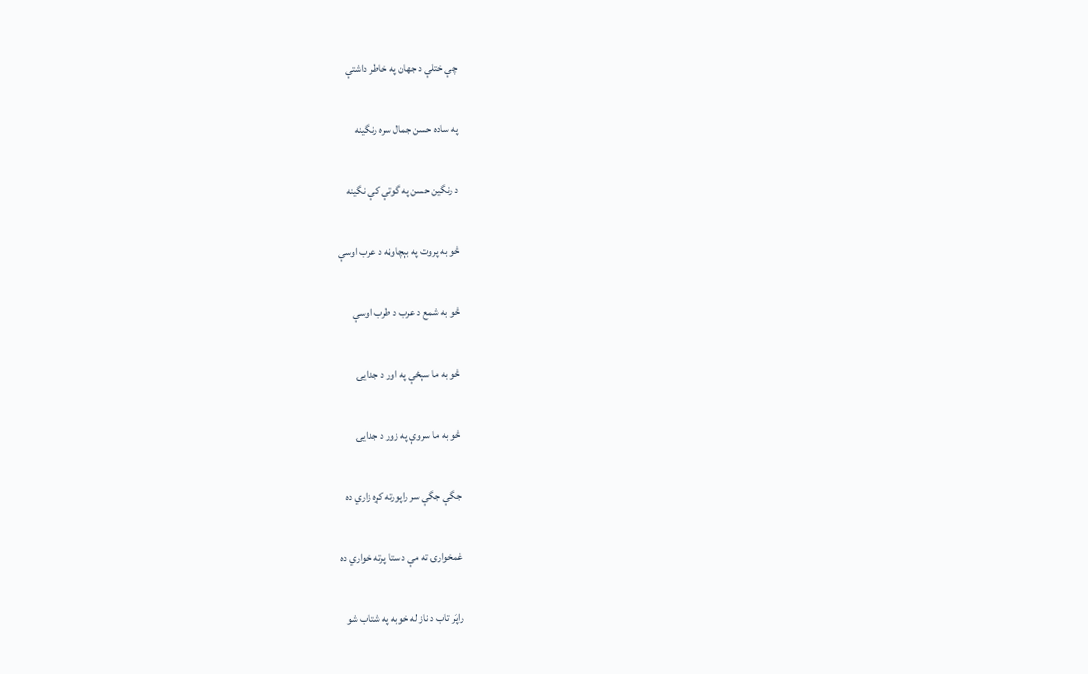چې ختلې د جهان په خاطر داشتې

په ساده حسن جمال سره رنگينه

د رنگين حسن په گوتې کې نگينه

څو به پروت په بېچاوڼه د عرب اوسې

څو به شمع د عرب د طرب اوسې

څو به ما سېځې په اور د جدايۍ

څو به ما سروې په زور د جدايۍ

جگې جگې سر راپورته کړه زاري ده

غمخوارۍ ته مې د ستا پرته خواري ده

راپَر تاب د ناز له خوبه په شتاب شو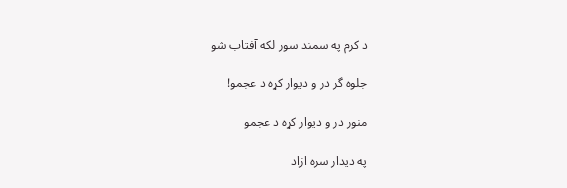د کرم په سمند سور لکه آفتاب شو

جلوه گر در و ديوار کړه د عجمو!

منور در و ديوار کړه د عجمو

په ديدار سره ازاد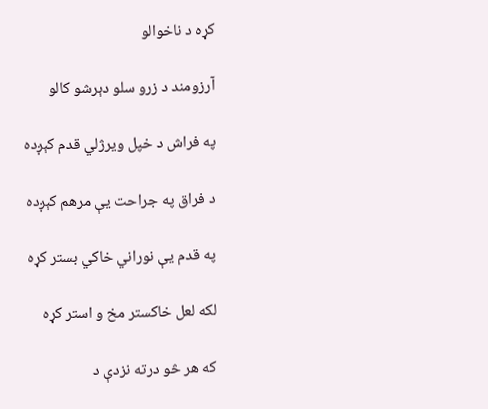کړه د ناخوالو

آرزومند د زرو سلو دېرشو کالو

په فراش د خپل ويرژلي قدم کېږده

د فراق په جراحت يې مرهم کېږده

په قدم يې نوراني خاکي بستر کړه

لکه لعل خاکستر مخ و استر کړه

که هر څو درته نزدې د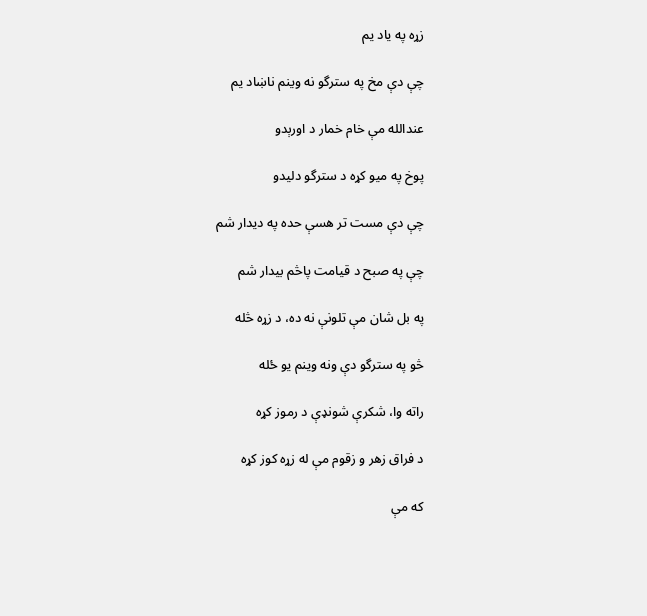زړه په ياد يم

چې دې مخ په سترگو نه وينم ناښاد يم

عندالله مې خام خمار د اورېدو

پوخ په ميو کړه د سترگو دليدو

چې دې مست تر هسې حده په ديدار شم

چې په صبح د قيامت پاڅم بيدار شم

په بل شان مې تلونې نه ده، د زړه څله

څو په سترگو دې ونه وينم يو ځله

راته وا، شکرې شونډې د رموز کړه

د فراق زهر و زقوم مې له زړه کوز کړه

که مې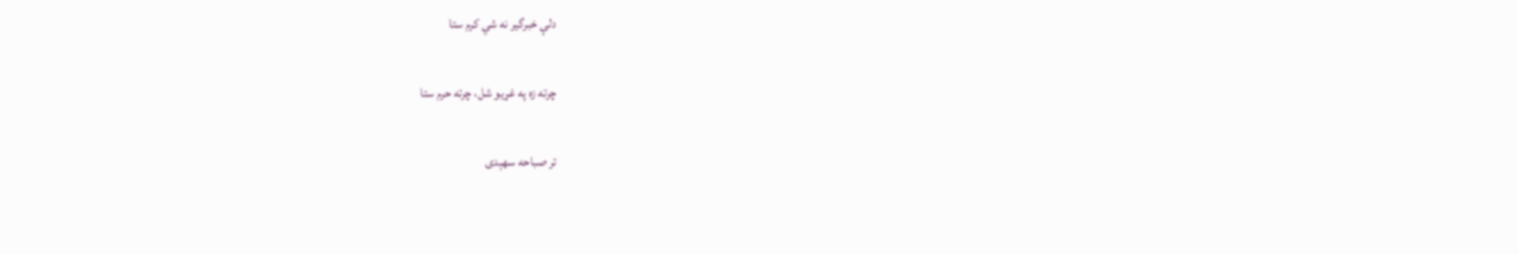دلې خبرگير نه شي کرم ستا

چرته زه په غړيو شل، چرته حرم ستا

تر صباحه سهېدی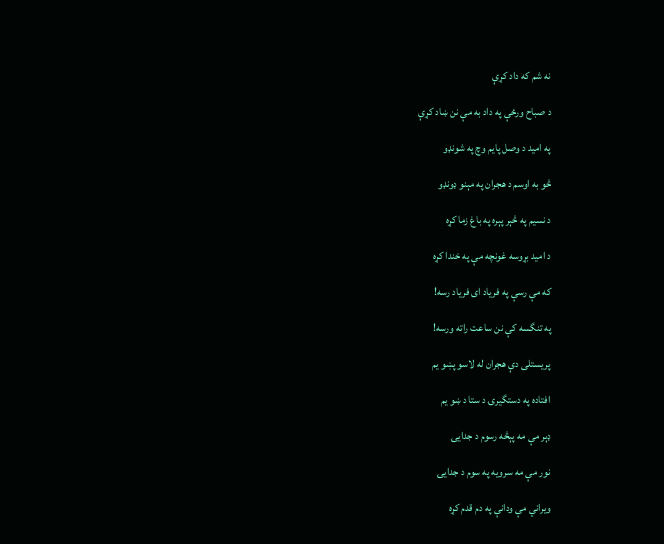نه شم که داد کړې

د صباح ورځې په داد به مې نن ښاد کړې

په اميد د وصل پايم وچ په شونډو

څو به اوسم د هجران په مېنو ډونډو

د نسيم په څېر پېره په باغ زما کړه

د اميد بړوسه غونچه مې په خندا کړه

که مې رسې په فرياد ای فرياد رسه!

په تنگسه کې نن ساعت راته ورسه!

پريستلی دې هجران له لاسو پښو يم

افتاده په دستگيرۍ د ستا د ښو يم

ډېر مې مه پېڅه رسوم د جدايۍ

نور مې مه سرويه په سوم د جدايۍ

ويراني مې ودانې په دم قدم کړه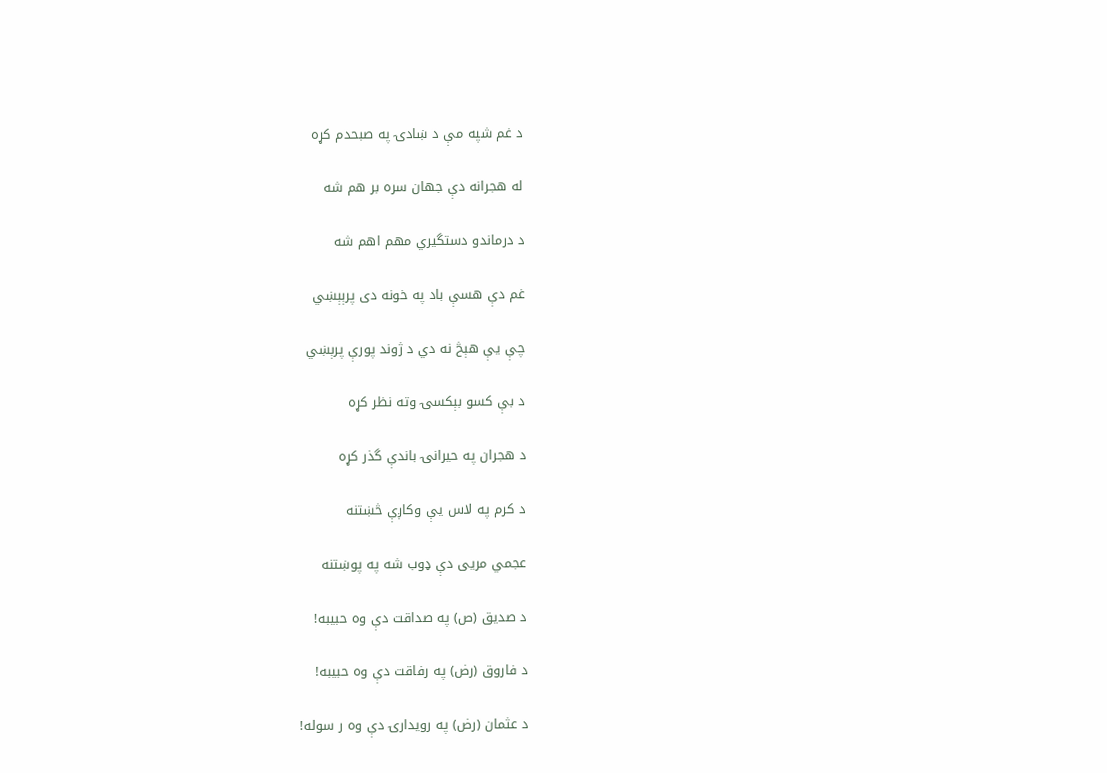د غم شپه مې د ښادۍ په صبحدم کړه

له هجرانه دې جهان سره بر هم شه

د درماندو دستگيري مهم اهم شه

غم دې هسې باد په خونه دی پرېېښي

چې يې هېڅ نه دي د ژوند پورې پرېښي

د بې کسو بېکسۍ وته نظر کړه

د هجران په حيرانۍ باندې گذر کړه

د کرم په لاس يې وکاږې څښتنه

عجمي مريی دې ډوب شه په پوښتنه

د صديق (ص) په صداقت دې وه حبيبه!

د فاروق (رض) په رفاقت دې وه حبيبه!

د عثمان (رض) په رويدارۍ دې وه ر سوله!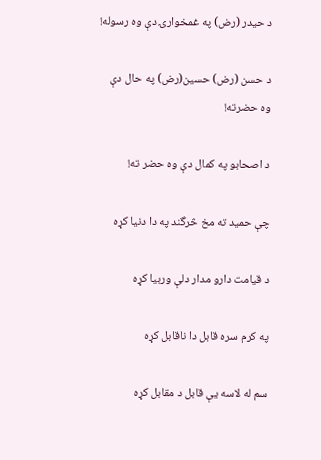د حيدر (رض) په غمخوارۍ دې وه رسوله!

د حسن (رض) حسين(رض) په حال دې وه حضرته!

د اصحابو په کمال دې وه حضر ته!

چې حميد ته مخ څرگند په دا دنيا کړه

د قيامت دارو مدار دلې وربيا کړه

په کرم سره قابل دا ناقابل کړه

سم له لاسه يې قابل د مقابل کړه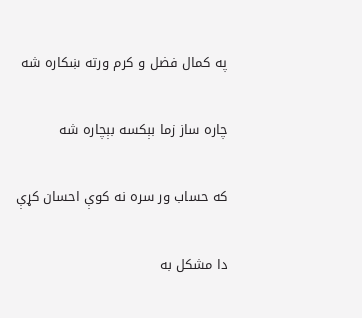په کمال فضل و کرم ورته ښکاره شه

چاره ساز زما بېکسه بېچاره شه

که حساب ور سره نه کوې احسان کړې

دا مشکل به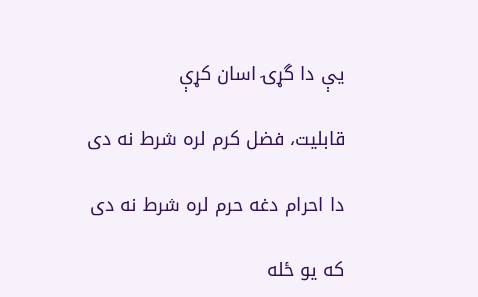يې دا گړۍ اسان کړې

قابليت، فضل کرم لره شرط نه دی

دا احرام دغه حرم لره شرط نه دی

که يو ځله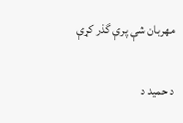مهربان شې پرې گذر کړې

د حميد د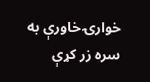خوارۍ خاورې به سره زر کړې